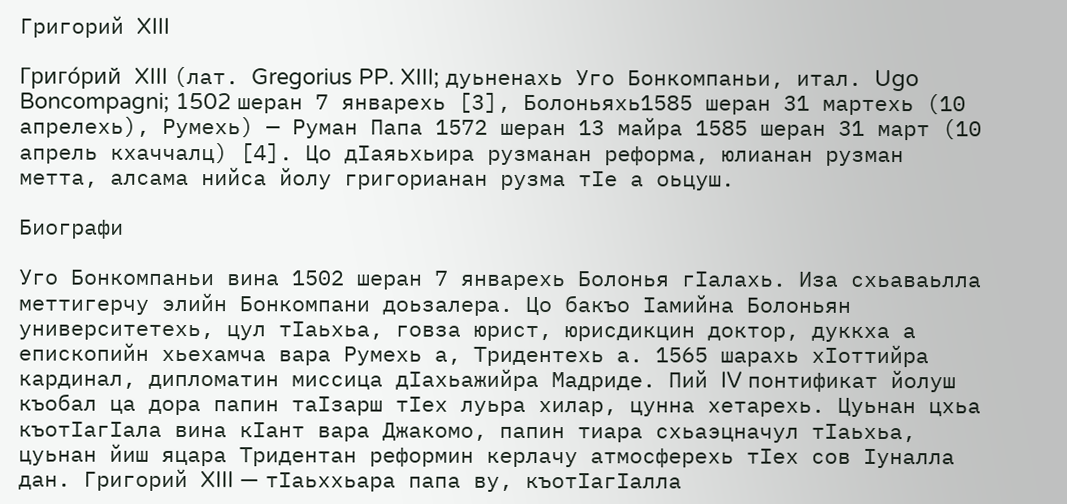Григорий XIII

Григо́рий XIII (лат. Gregorius PP. XIII; дуьненахь Уго Бонкомпаньи, итал. Ugo Boncompagni; 1502 шеран 7 январехь [3], Болоньяхь1585 шеран 31 мартехь (10 апрелехь), Румехь) — Руман Папа 1572 шеран 13 майра 1585 шеран 31 март (10 апрель кхаччалц) [4]. Цо дӀаяьхьира рузманан реформа, юлианан рузман метта, алсама нийса йолу григорианан рузма тӀе а оьцуш.

Биографи

Уго Бонкомпаньи вина 1502 шеран 7 январехь Болонья гӀалахь. Иза схьаваьлла меттигерчу элийн Бонкомпани доьзалера. Цо бакъо Ӏамийна Болоньян университетехь, цул тӀаьхьа, говза юрист, юрисдикцин доктор, дуккха а епископийн хьехамча вара Румехь а, Тридентехь а. 1565 шарахь хӀоттийра кардинал, дипломатин миссица дӀахьажийра Мадриде. Пий IV понтификат йолуш къобал ца дора папин таӀзарш тӀех луьра хилар, цунна хетарехь. Цуьнан цхьа къотӀагӀала вина кӀант вара Джакомо, папин тиара схьаэцначул тӀаьхьа, цуьнан йиш яцара Тридентан реформин керлачу атмосферехь тӀех сов Ӏуналла дан. Григорий XIII — тӀаьххьара папа ву, къотӀагӀалла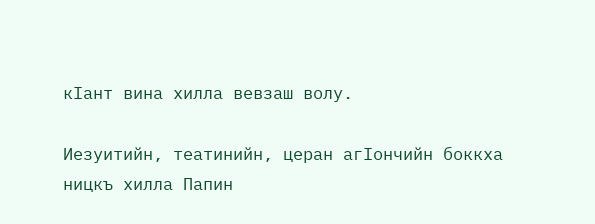кӀант вина хилла вевзаш волу.

Иезуитийн, театинийн, церан агӀончийн боккха ницкъ хилла Папин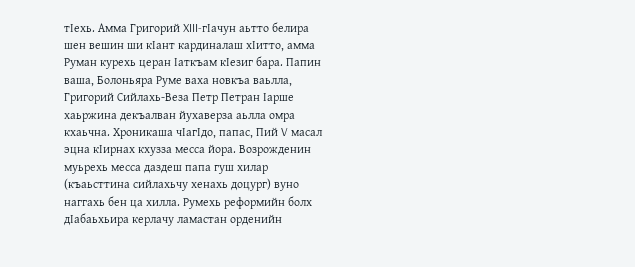тӀехь. Амма Григорий XIII-гӀачун аьтто белира шен вешин ши кӀант кардиналаш хӀитто, амма Руман курехь церан Ӏаткъам кӀезиг бара. Папин ваша, Болоньяра Руме ваха новкъа ваьлла, Григорий Сийлахь-Веза Петр Петран Ӏарше хаьржина декъалван йухаверза аьлла омра кхаьчна. Хроникаша чӀагӀдо, папас, Пий V масал эцна кӀирнах кхузза месса йора. Возрожденин муьрехь месса даздеш папа гуш хилар (къаьсттина сийлахьчу хенахь доцург) вуно наггахь бен ца хилла. Румехь реформийн болх дӀабаьхьира керлачу ламастан орденийн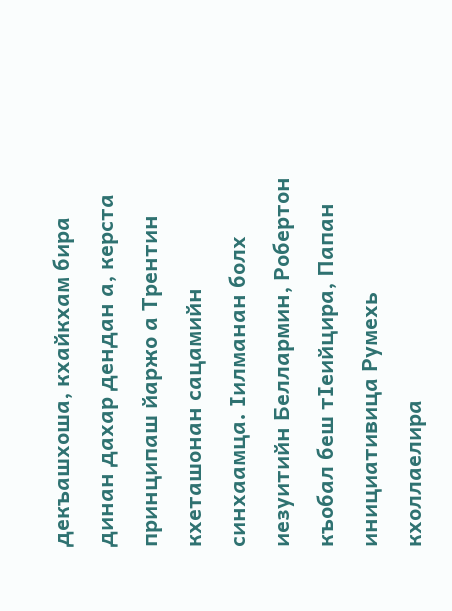декъашхоша, кхайкхам бира динан дахар дендан а, керста принципаш йаржо а Трентин кхеташонан сацамийн синхаамца. Ӏилманан болх иезуитийн Беллармин, Робертон къобал беш тӀеийцира, Папан инициативица Румехь кхоллаелира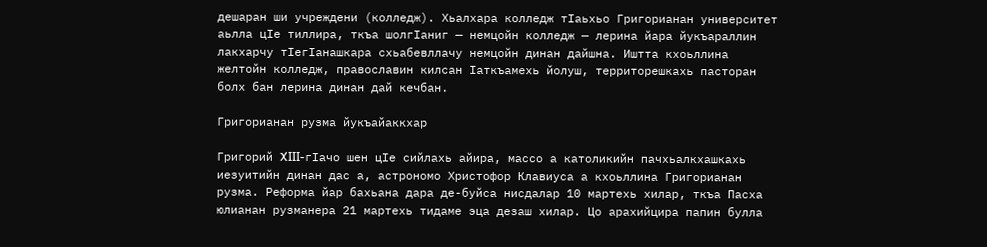дешаран ши учреждени (колледж). Хьалхара колледж тӀаьхьо Григорианан университет аьлла цӀе тиллира, ткъа шолгӀаниг — немцойн колледж — лерина йара йукъараллин лакхарчу тӀегӀанашкара схьабевллачу немцойн динан дайшна. Иштта кхоьллина желтойн колледж, православин килсан Ӏаткъамехь йолуш, территорешкахь пасторан болх бан лерина динан дай кечбан.

Григорианан рузма йукъайаккхар

Григорий XIII-гӀачо шен цӀе сийлахь айира, массо а католикийн пачхьалкхашкахь иезуитийн динан дас а, астрономо Христофор Клавиуса а кхоьллина Григорианан рузма. Реформа йар бахьана дара де-буйса нисдалар 10 мартехь хилар, ткъа Пасха юлианан рузманера 21 мартехь тидаме эца дезаш хилар. Цо арахийцира папин булла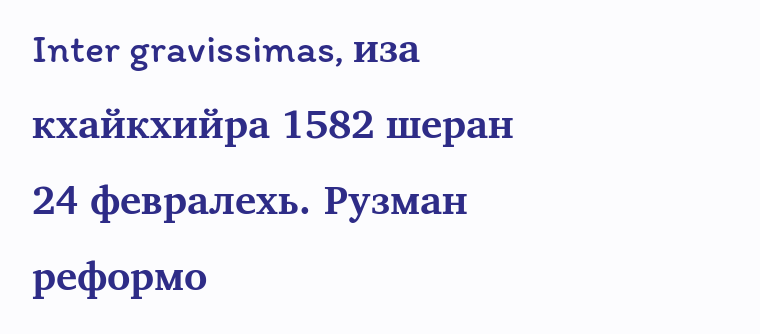Inter gravissimas, иза кхайкхийра 1582 шеран 24 февралехь. Рузман реформо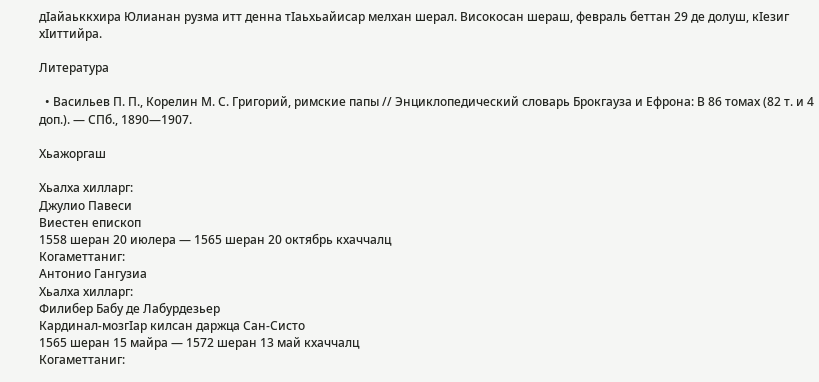дӀайаьккхира Юлианан рузма итт денна тӀаьхьайисар мелхан шерал. Високосан шераш, февраль беттан 29 де долуш, кӀезиг хӀиттийра.

Литература

  • Васильев П. П., Корелин М. С. Григорий, римские папы // Энциклопедический словарь Брокгауза и Ефрона: В 86 томах (82 т. и 4 доп.). — СПб., 1890—1907.

Хьажоргаш

Хьалха хилларг:
Джулио Павеси
Виестен епископ
1558 шеран 20 июлера — 1565 шеран 20 октябрь кхаччалц
Когаметтаниг:
Антонио Гангузиа
Хьалха хилларг:
Филибер Бабу де Лабурдезьер
Кардинал-мозгӀар килсан даржца Сан-Систо
1565 шеран 15 майра — 1572 шеран 13 май кхаччалц
Когаметтаниг: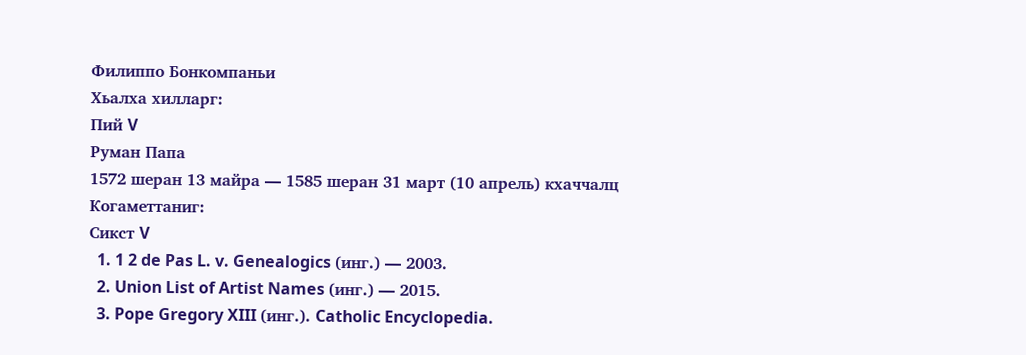Филиппо Бонкомпаньи
Хьалха хилларг:
Пий V
Руман Папа
1572 шеран 13 майра — 1585 шеран 31 март (10 апрель) кхаччалц
Когаметтаниг:
Сикст V
  1. 1 2 de Pas L. v. Genealogics (инг.) — 2003.
  2. Union List of Artist Names (инг.) — 2015.
  3. Pope Gregory XIII (инг.). Catholic Encyclopedia.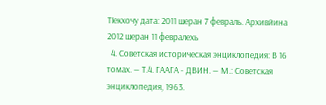ТӀекхочу дата: 2011 шеран 7 февраль. Архивйина 2012 шеран 11 февралехь
  4. Советская историческая энциклопедия: В 16 томах. — Т.4. ГААГА - ДВИН. — М.: Советская энциклопедия, 1963.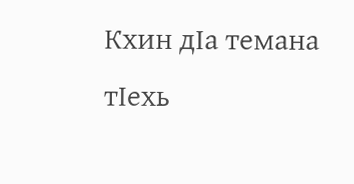Кхин дӀа темана тӀехь